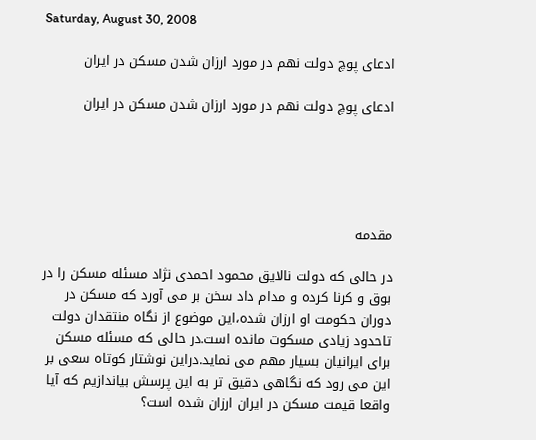Saturday, August 30, 2008

ادعای پوچ دولت نهم در مورد ارزان شدن مسکن در ايران

ادعای پوچ دولت نهم در مورد ارزان شدن مسکن در ایران





مقدمه

در حالی که دولت نالایق محمود احمدی نژاد مسئله مسکن را در بوق و کرنا کرده و مدام داد سخن بر می آورد که مسکن در دوران حکومت او ارزان شده،این موضوع از نگاه منتقدان دولت تاحدود زیادی مسکوت مانده است.در حالی که مسئله مسکن برای ایرانیان بسیار مهم می نماید.دراین نوشتار کوتاه سعی بر این می رود که نگاهی دقیق تر به این پرسش بیاندازیم که آیا واقعا قیمت مسکن در ایران ارزان شده است؟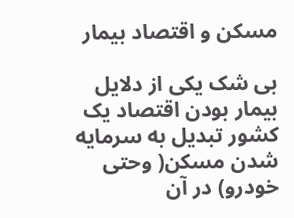مسکن و اقتصاد بیمار

بی شک یکی از دلایل بیمار بودن اقتصاد یک کشور تبدیل به سرمایه شدن مسکن( وحتی خودرو) در آن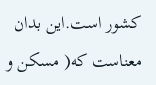کشور است.این بدان معناست که( مسکن و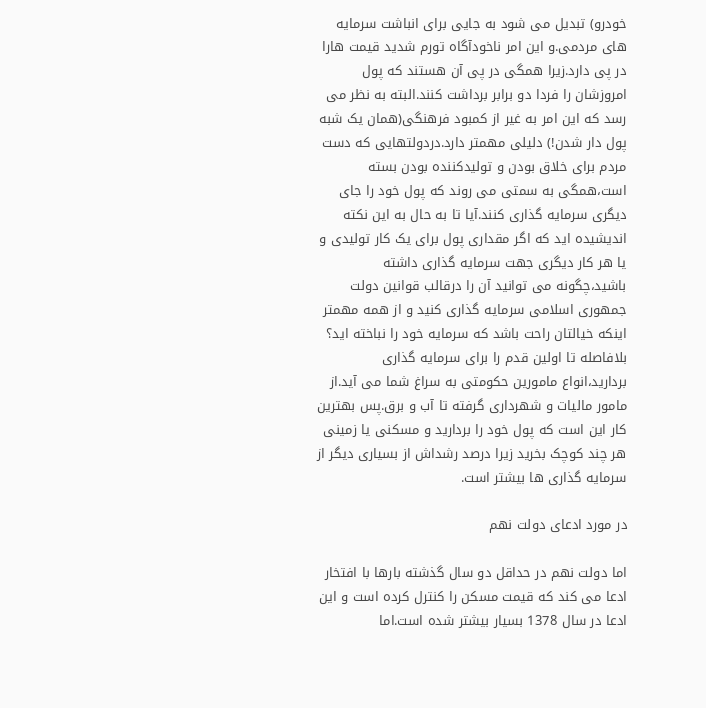خودرو) تبدیل می شود به جایی برای انباشت سرمایه های مردمی.و این امر ناخودآگاه تورم شدید قیمت هارا در پی دارد.زیرا همگی در پی آن هستند که پول امروزشان را فردا دو برابر برداشت کنند.البته به نظر می رسد که این امر به غیر از کمبود فرهنگی(همان یک شبه پول دار شدن!) دلیلی مهمتر دارد.دردولتهایی که دست مردم برای خلاق بودن و تولیدکننده بودن بسته است،همگی به سمتی می روند که پول خود را جای دیگری سرمایه گذاری کنند.آیا تا به حال به این نکته اندیشیده اید که اگر مقداری پول برای یک کار تولیدی و یا هر کار دیگری جهت سرمایه گذاری داشته باشید،چگونه می توانید آن را درقالب قوانین دولت  جمهوری اسلامی سرمایه گذاری کنید و از همه مهمتر اینکه خیالتان راحت باشد که سرمایه خود را نباخته اید؟ بلافاصله تا اولین قدم را برای سرمایه گذاری بردارید،انواع مامورین حکومتی به سراغ شما می آید.از مامور مالیات و شهرداری گرفته تا آب و برق.پس بهترین کار این است که پول خود را بردارید و مسکنی یا زمینی هر چند کوچک بخرید زیرا درصد رشداش از بسیاری دیگر از سرمایه گذاری ها بیشتر است.

در مورد ادعای دولت نهم

اما دولت نهم در حداقل دو سال گذشته بارها با افتخار ادعا می کند که قیمت مسکن را کنترل کرده است و این ادعا در سال 1378 بسیار بیشتر شده است.اما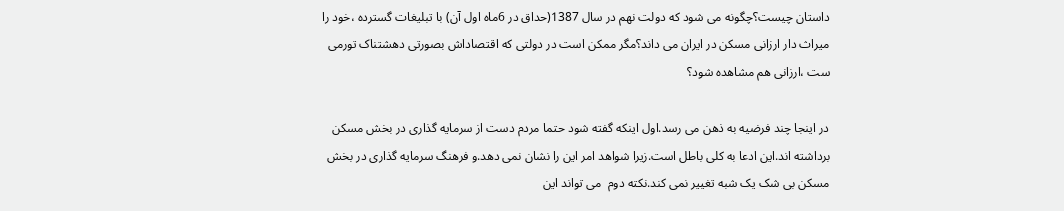داستان چیست؟چگونه می شود که دولت نهم در سال 1387(حداق در 6ماه اول آن) با تبلیغات گسترده ،خود را میراث دار ارزانی مسکن در ایران می داند؟مگر ممکن است در دولتی که اقتصاداش بصورتی دهشتناک تورمی ست ،ارزانی هم مشاهده شود؟

در اینجا چند فرضیه به ذهن می رسد.اول اینکه گفته شود حتما مردم دست از سرمایه گذاری در بخش مسکن برداشته اند.این ادعا به کلی باطل است.زیرا شواهد امر این را نشان نمی دهد.و فرهنگ سرمایه گذاری در بخش مسکن بی شک یک شبه تغییر نمی کند.نکته دوم  می تواند این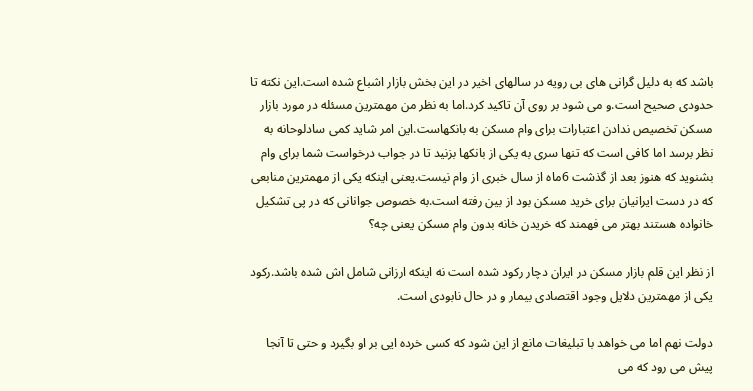باشد که به دلیل گرانی های بی رویه در سالهای اخیر در این بخش بازار اشباع شده است.این نکته تا حدودی صحیح است.و می شود بر روی آن تاکید کرد.اما به نظر من مهمترین مسئله در مورد بازار مسکن تخصیص ندادن اعتبارات برای وام مسکن به بانکهاست.این امر شاید کمی سادلوحانه به نظر برسد اما کافی است که تنها سری به یکی از بانکها بزنید تا در جواب درخواست شما برای وام بشنوید که هنوز بعد از گذشت 6ماه از سال خبری از وام نیست.یعنی اینکه یکی از مهمترین منابعی که در دست ایرانیان برای خرید مسکن بود از بین رفته است.به خصوص جوانانی که در پی تشکیل خانواده هستند بهتر می فهمند که خریدن خانه بدون وام مسکن یعنی چه؟

از نظر این قلم بازار مسکن در ایران دچار رکود شده است نه اینکه ارزانی شامل اش شده باشد.رکود یکی از مهمترین دلایل وجود اقتصادی بیمار و در حال نابودی است.

دولت نهم اما می خواهد با تبلیغات مانع از این شود که کسی خرده ایی بر او بگیرد و حتی تا آنجا پیش می رود که می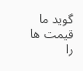گوید ما قیمت ها را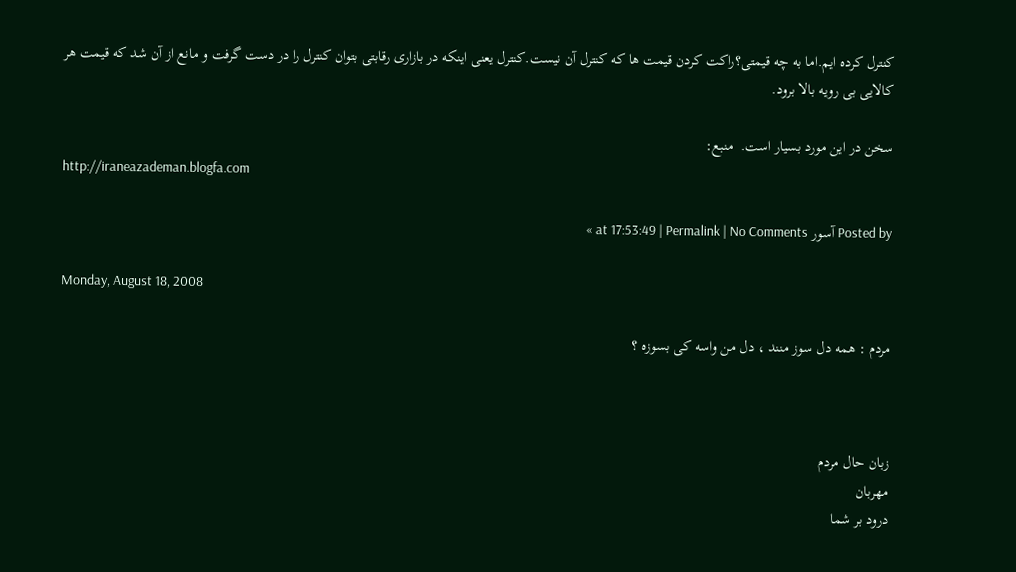کنترل کرده ایم.اما به چه قیمتی؟راکت کردن قیمت ها که کنترل آن نیست.کنترل یعنی اینکه در بازاری رقابتی بتوان کنترل را در دست گرفت و مانع از آن شد که قیمت هر کالایی بی رویه بالا برود.

سخن در این مورد بسیار است.  منبع:
http://iraneazademan.blogfa.com

Posted by آسور at 17:53:49 | Permalink | No Comments »

Monday, August 18, 2008

مردم : همه دل سوز منند ، دل من واسه کی بسوزه ؟



زبان حال مردم
مهربان
درود بر شما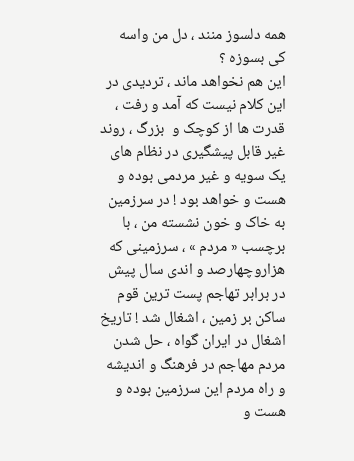همه دلسوز منند ، دل من واسه کی بسوزه ؟
اين هم نخواهد ماند ، ترديدی در اين کلام نيست که آمد و رفت ، قدرت ها از کوچک و  بزرگ ، روند غير قابل پيشگيری در نظام های يک سويه و غير مردمی بوده و هست و خواهد بود ! در سرزمين به خاک و خون نشسته من ، با برچسب « مردم » ، سرزمينی که هزاروچهارصد و اندی سال پيش در برابر تهاجم پست ترين قوم ساکن بر زمين ، اشغال شد ! تاريخ اشغال در ايران گواه ، حل شدن مردم مهاجم در فرهنگ و انديشه و راه مردم اين سرزمين بوده و هست و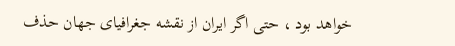خواهد بود ، حتی اگر ايران از نقشه جغرافيای جهان حذف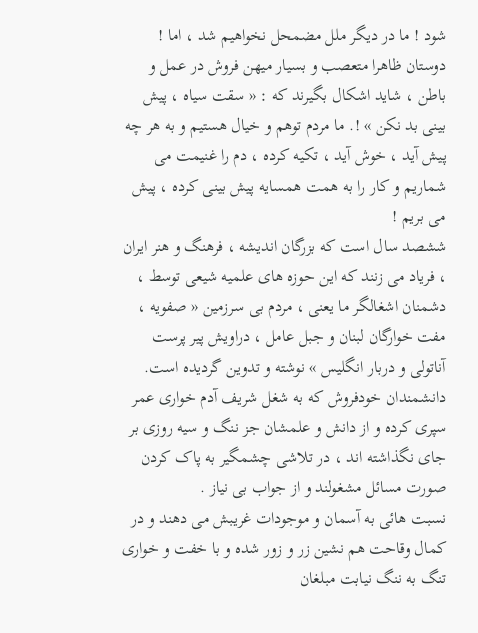شود ! ما در ديگر ملل مضمحل نخواهيم شد ، اما !
دوستان ظاهرا متعصب و بسيار ميهن فروش در عمل و باطن ، شايد اشکال بگيرند که : « سقت سياه ، پيش بينی بد نکن » !. ما مردم توهم و خيال هستيم و به هر چه پيش آيد ، خوش آيد ، تکيه کرده ، دم را غنيمت می شماريم و کار را به همت همسايه پيش بينی کرده ، پيش می بريم !
ششصد سال است که بزرگان انديشه ، فرهنگ و هنر ايران ، فرياد می زنند که اين حوزه های علميه شيعی توسط ، دشمنان اشغالگر ما يعنی ، مردم بی سرزمين « صفويه ، مفت خوارگان لبنان و جبل عامل ، دراويش پير پرست آناتولی و دربار انگليس » نوشته و تدوين گرديده است.
دانشمندان خودفروش که به شغل شريف آدم خواری عمر سپری کرده و از دانش و علمشان جز ننگ و سيه روزی بر جای نگذاشته اند ، در تلاشی چشمگير به پاک کردن صورت مسائل مشغولند و از جواب بی نياز .
نسبت هائی به آسمان و موجودات غريبش می دهند و در کمال وقاحت هم نشين زر و زور شده و با خفت و خواری تنگ به ننگ نيابت مبلغان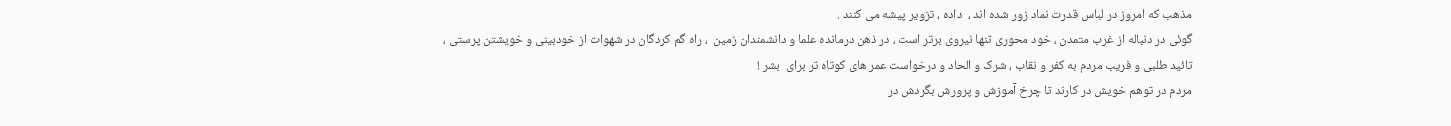مذهب که امروز در لباس قدرت نماد زور شده اند ،  داده ، تزوير پيشه می کنند .
گوئی در دنباله از غرب متمدن ، خود محوری تنها نيروی برتر است ، در ذهن درمانده علما و دانشمندان زمين  ، راه گم کردگان در شهوات از خودبينی و خويشتن پرستی ، تائيد طلبی و فريب مردم به کفر و نقاب ، شرک و الحاد و درخواست عمر های کوتاه تر برای  بشر !
مردم در توهم خويش در کارند تا چرخ آموزش و پرورش بگردش در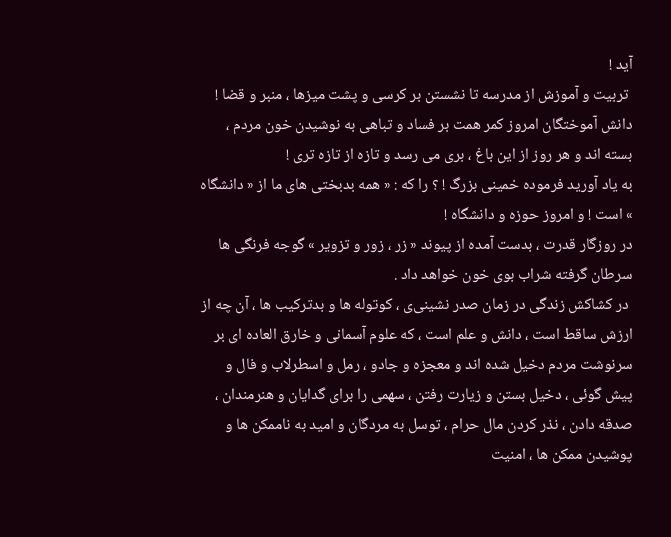آيد !
 تربيت و آموزش از مدرسه تا نشستن بر کرسی و پشت ميزها ، منبر و قضا !
دانش آموختگان امروز کمر همت بر فساد و تباهی به نوشيدن خون مردم ، بسته اند و هر روز از اين باغ ، بری می رسد و تازه از تازه تری !
به ياد آوريد فرموده خمينی بزرگ ! ؟ را که : « همه بدبختی های ما از « دانشگاه » است ! و امروز حوزه و دانشگاه !
در روزگار قدرت ، بدست آمده از پيوند « زر ، زور و تزوير » گوجه فرنگی ها سرطان گرفته شراب بوی خون خواهد داد .
 در کشاکش زندگی در زمان صدر نشينی‌ی ، کوتوله ها و بدترکيب ها ، آن چه از ارزش ساقط است ، دانش و علم است ، که علوم آسمانی و خارق العاده ای بر سرنوشت مردم دخيل شده اند و معجزه و جادو ، رمل و اسطرلاب و فال و پيش گوئی ، دخيل بستن و زيارت رفتن ، سهمی را برای گدايان و هنرمندان ، صدقه دادن ، نذر کردن مال حرام ، توسل به مردگان و اميد به ناممکن ها و پوشيدن ممکن ها ، امنيت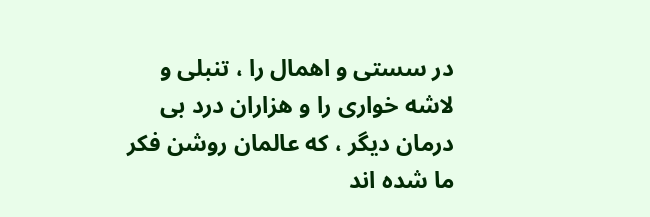در سستی و اهمال را ، تنبلی و لاشه خواری را و هزاران درد بی درمان ديگر ، که عالمان روشن فکر ما شده اند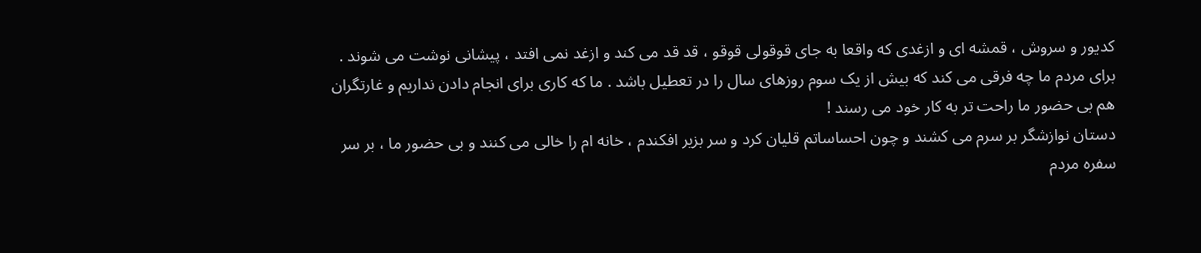کديور و سروش ، قمشه ای و ازغدی که واقعا به جای قوقولی قوقو ، قد قد می کند و ازغد نمی افتد ، پيشانی نوشت می شوند .
برای مردم ما چه فرقی می کند که بيش از يک سوم روزهای سال را در تعطيل باشد . ما که کاری برای انجام دادن نداريم و غارتگران هم بی حضور ما راحت تر به کار خود می رسند !
دستان نوازشگر بر سرم می کشند و چون احساساتم قليان کرد و سر بزير افکندم ، خانه ام را خالی می کنند و بی حضور ما ، بر سر سفره مردم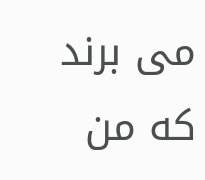می برند که من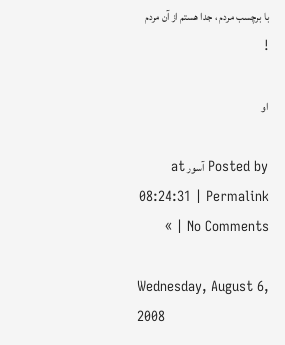با برچسب مردم ، جدا هستم از آن مردم !

او

Posted by آسور at 08:24:31 | Permalink | No Comments »

Wednesday, August 6, 2008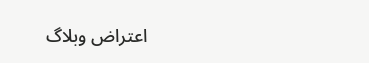اعتراض وبلاگ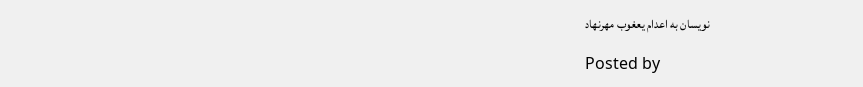نویسان به اعدام یعغوب مهرنهاد

Posted by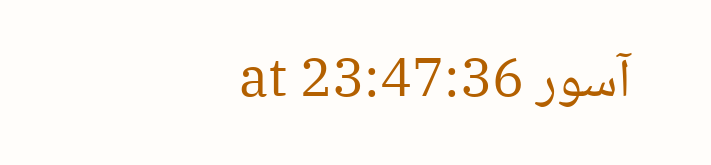آسور at 23:47:36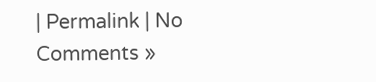| Permalink | No Comments »